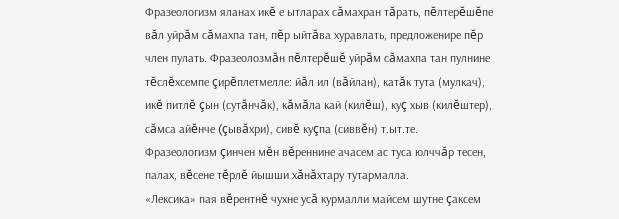Фразеологизм яланах икĕ е ытларах сăмахран тăрать, пĕлтерĕшĕпе вăл уйрăм сăмахпа тан, пĕр ыйтăва хуравлать, предложенире пĕр член пулать. Фразеолозмăн пĕлтерĕшĕ уйрăм сăмахпа тан пулнине тĕслĕхсемпе çирĕплетмелле: йăл ил (вăйлан), катăк тута (мулкач), икĕ питлĕ çын (сутăнчăк), кăмăла кай (килĕш), куç хыв (килĕштер), сăмса айĕнче (çывăхри), сивĕ куçпа (сиввĕн) т.ыт.те.
Фразеологизм çинчен мĕн вĕреннине ачасем ас туса юлччăр тесен, палах, вĕсене тĕрлĕ йышши хăнăхтару тутармалла.
«Лексика» пая вĕрентнĕ чухне усă курмалли майсем шутне çаксем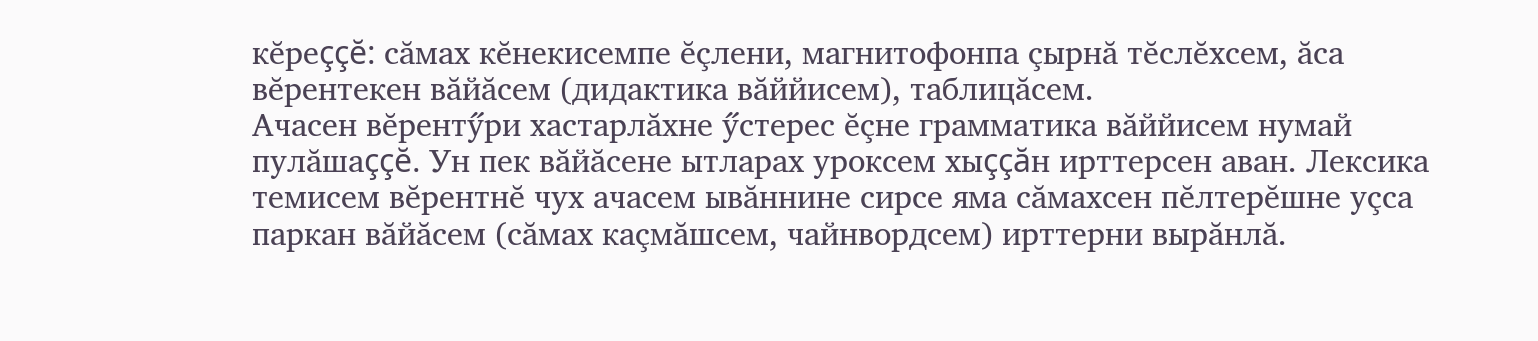кĕреççĕ: сăмах кĕнекисемпе ĕçлени, магнитофонпа çырнă тĕслĕхсем, ăса вĕрентекен вăйăсем (дидактика вăййисем), таблицăсем.
Ачасен вĕрентӳри хастарлăхне ӳстерес ĕçне грамматика вăййисем нумай пулăшаççĕ. Ун пек вăйăсене ытларах уроксем хыççăн ирттерсен аван. Лексика темисем вĕрентнĕ чух ачасем ывăннине сирсе яма сăмахсен пĕлтерĕшне уçса паркан вăйăсем (сăмах каçмăшсем, чайнвордсем) ирттерни вырăнлă.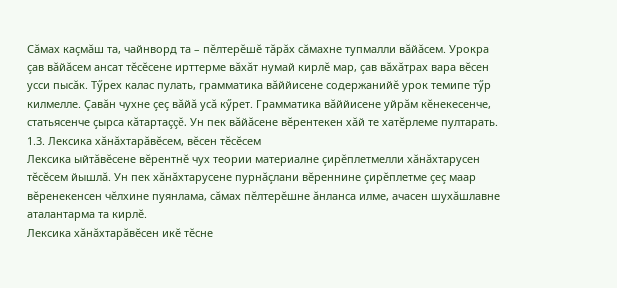Сăмах каçмăш та, чайнворд та – пĕлтерĕшĕ тăрăх сăмахне тупмалли вăйăсем. Урокра çав вăйăсем ансат тĕсĕсене ирттерме вăхăт нумай кирлĕ мар, çав вăхăтрах вара вĕсен усси пысăк. Тӳрех калас пулать, грамматика вăййисене содержанийĕ урок темипе тӳр килмелле. Çавăн чухне çеç вăйă усă кӳрет. Грамматика вăййисене уйрăм кĕнекесенче, статьясенче çырса кăтартаççĕ. Ун пек вăйăсене вĕрентекен хăй те хатĕрлеме пултарать.
1.3. Лексика хăнăхтарăвĕсем, вĕсен тĕсĕсем
Лексика ыйтăвĕсене вĕрентнĕ чух теории материалне çирĕплетмелли хăнăхтарусен тĕсĕсем йышлă. Ун пек хăнăхтарусене пурнăçлани вĕреннине çирĕплетме çеç маар вĕренекенсен чĕлхине пуянлама, сăмах пĕлтерĕшне ăнланса илме, ачасен шухăшлавне аталантарма та кирлĕ.
Лексика хăнăхтарăвĕсен икĕ тĕсне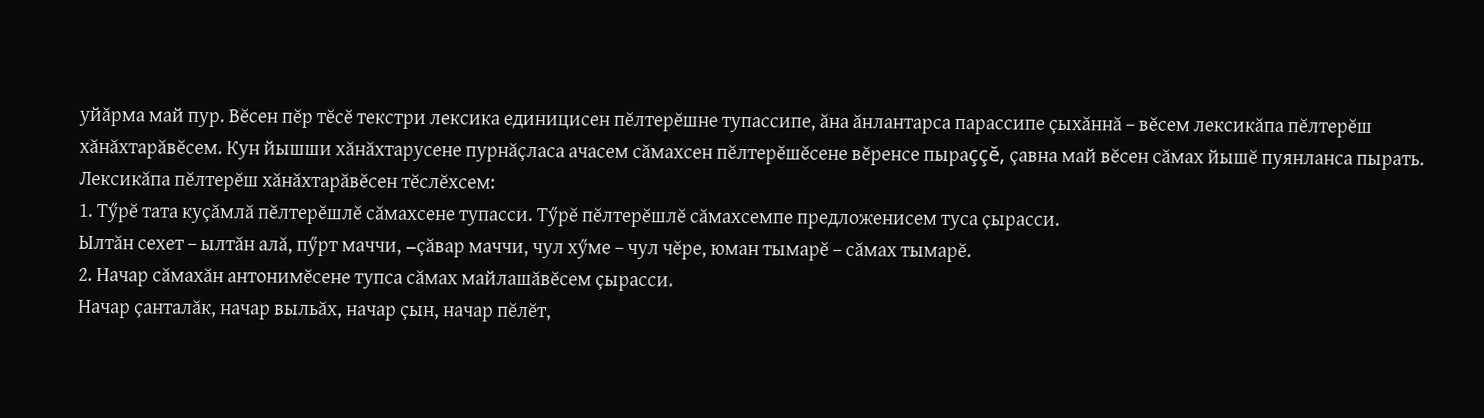уйăрма май пур. Вĕсен пĕр тĕсĕ текстри лексика единицисен пĕлтерĕшне тупассипе, ăна ăнлантарса парассипе çыхăннă – вĕсем лексикăпа пĕлтерĕш хăнăхтарăвĕсем. Кун йышши хăнăхтарусене пурнăçласа ачасем сăмахсен пĕлтерĕшĕсене вĕренсе пыраççĕ, çавна май вĕсен сăмах йышĕ пуянланса пырать.
Лексикăпа пĕлтерĕш хăнăхтарăвĕсен тĕслĕхсем:
1. Тӳрĕ тата куçăмлă пĕлтерĕшлĕ сăмахсене тупасси. Тӳрĕ пĕлтерĕшлĕ сăмахсемпе предложенисем туса çырасси.
Ылтăн сехет – ылтăн алă, пӳрт маччи, –çăвар маччи, чул хӳме – чул чĕре, юман тымарĕ – сăмах тымарĕ.
2. Начар сăмахăн антонимĕсене тупса сăмах майлашăвĕсем çырасси.
Начар çанталăк, начар выльăх, начар çын, начар пĕлĕт,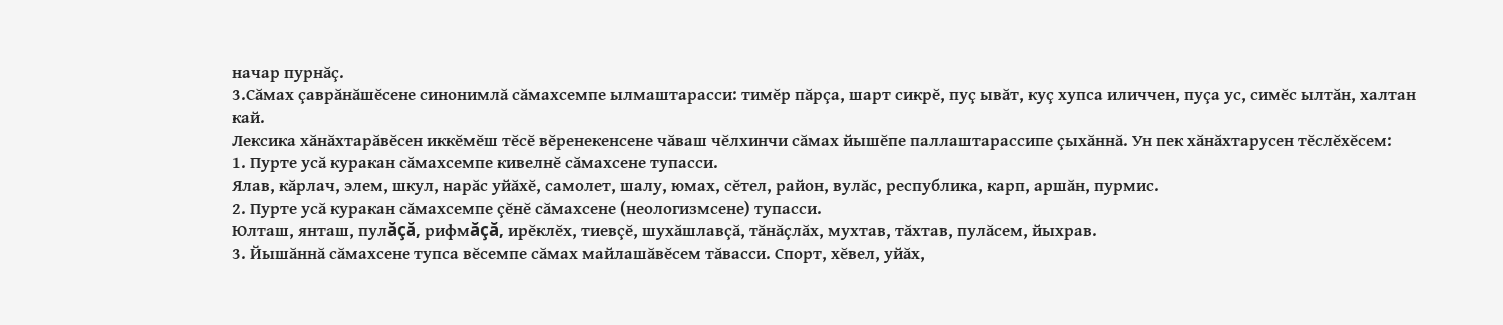начар пурнăç.
3.Сăмах çаврăнăшĕсене синонимлă сăмахсемпе ылмаштарасси: тимĕр пăрçа, шарт сикрĕ, пуç ывăт, куç хупса иличчен, пуçа ус, симĕс ылтăн, халтан кай.
Лексика хăнăхтарăвĕсен иккĕмĕш тĕсĕ вĕренекенсене чăваш чĕлхинчи сăмах йышĕпе паллаштарассипе çыхăннă. Ун пек хăнăхтарусен тĕслĕхĕсем:
1. Пурте усă куракан сăмахсемпе кивелнĕ сăмахсене тупасси.
Ялав, кăрлач, элем, шкул, нарăс уйăхĕ, самолет, шалу, юмах, сĕтел, район, вулăс, республика, карп, аршăн, пурмис.
2. Пурте усă куракан сăмахсемпе çĕнĕ сăмахсене (неологизмсене) тупасси.
Юлташ, янташ, пулăçă, рифмăçă, ирĕклĕх, тиевçĕ, шухăшлавçă, тăнăçлăх, мухтав, тăхтав, пулăсем, йыхрав.
3. Йышăннă сăмахсене тупса вĕсемпе сăмах майлашăвĕсем тăвасси. Спорт, хĕвел, уйăх,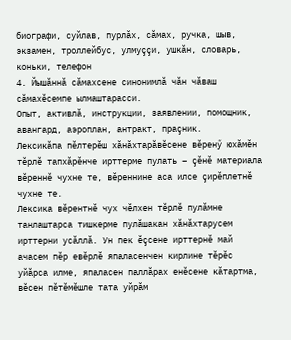биографи, суйлав, пурлăх, сăмах, ручка, шыв, экзамен, троллейбус, улмуççи, ушкăн, словарь, коньки, телефон
4. Йышăннă сăмахсене синонимлă чăн чăваш сăмахĕсемпе ылмаштарасси.
Опыт, активлă, инструкции, заявлении, помощник, авангард, аэроплан, антракт, праçник.
Лексикăпа пĕлтерĕш хăнăхтарăвĕсене вĕренӳ юхăмĕн тĕрлĕ тапхăрĕнче ирттерме пулать – çĕнĕ материала вĕреннĕ чухне те, вĕреннине аса илсе çирĕплетнĕ чухне те.
Лексика вĕрентнĕ чух чĕлхен тĕрлĕ пулăмне танлаштарса тишкерме пулăшакан хăнăхтарусем ирттерни усăллă. Ун пек ĕçсене ирттернĕ май ачасем пĕр евĕрлĕ япаласенчен кирлине тĕрĕс уйăрса илме, япаласен паллăрах енĕсене кăтартма, вĕсен пĕтĕмĕшле тата уйрăм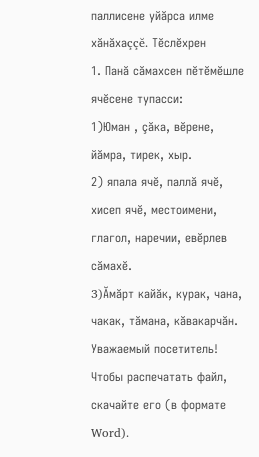паллисене уйăрса илме хăнăхаççĕ. Тĕслĕхрен
1. Панă сăмахсен пĕтĕмĕшле ячĕсене тупасси:
1)Юман , çăка, вĕрене, йăмра, тирек, хыр.
2) япала ячĕ, паллă ячĕ, хисеп ячĕ, местоимени, глагол, наречии, евĕрлев сăмахĕ.
3)Ăмăрт кайăк, курак, чана, чакак, тăмана, кăвакарчăн.
Уважаемый посетитель!
Чтобы распечатать файл, скачайте его (в формате Word).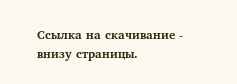Ссылка на скачивание - внизу страницы.